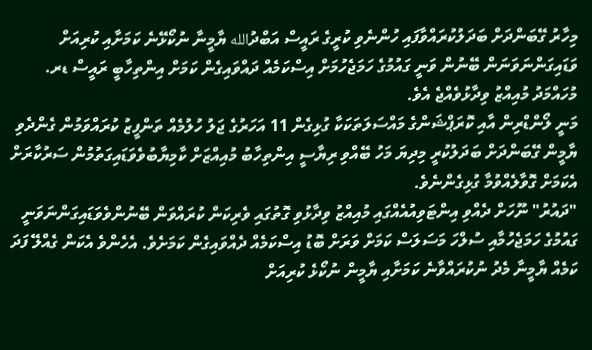މިހާރު ގޭބަންދަށް ބަދަލުކުރައްވާފައި ހުންނެވި ކުރީގެ ރައީސް އަބްދުالله ޔާމީނާ ނުކޯޅޭނެ ކަމަށާއި ކުރިއަށް ވަޑައިގަންނަވަނަން ބޭނުން ވަނީ ގައުމުގެ ހަމަޖެހުމަށް އިސްކަމެއް ދައްވައިގެން ކަމަށް އިންތިހާބީ ރައީސް ޑރ. މުހައްމަދު މުއިއްޒު ވިދާޅުވެއްޖެ އެވެ.
މަނީ ލޯންޑްރިން އާއި ކޮރަޕްޝަންގެ މައްސަލަތަކަކާ ގުޅިގެން 11 އަހަރުގެ ޖަލު ހުލުމެއް ތަންފީޒު ކުރައްވަމުން ގެންދެވި ޔާމީން ގޭބަންދަށް ބަދަލުކުރީ މިދިޔަ މަހު ބޭއްވި ރިޔާސީ އިންތިހާބު މުއިއްޒަށް ކާމިޔާބުވެވަޑައިގަތުމުން ސަރުކާރަށް އެކަމަށް ގޮވާލެއްވުމާ ގުޅިގެންނެވެ.
"ދައުރު" ނޫހަށް ދެއްވި އިންޓަވިއުއެއްގައި މުއިއްޒު ވިދާޅުވި ގޮތުގައި ވެރިކަން ކުރައްވަން ބޭނުންވެވަޑައިގަންނަވަނީ ގައުމުގެ ހަމަޖެހުމާއި ސުލްހަ މަސަލަސް ކަމަށް ވަރަށް ބޮޑު އިސްކަމެއް ދެއްވައިގެން ކަމަށެވެ. އެހެންވެ އެކަން ގެއްލޭ ފަދަ ކަމެއް ޔާމީނާ މެދު ނުކުރައްވާނެ ކަމަށާއި ޔާމީން ނުކޯޅެ ކުރިއަށް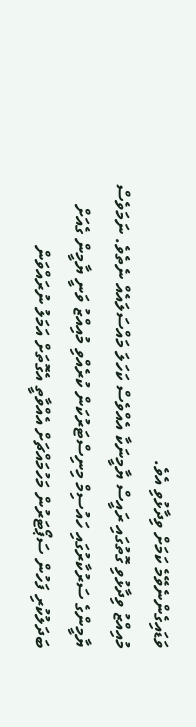ވަޑައިގެންނެވޭމެ ކަމަށް ވިދާޅުވި އެވެ.
މުއިއްޒު ވިދާޅުވި ގޮތުގައި ރައީސް ޔާމީނަކާ އެއްވެސް ކަހަލަ މައްސަލައެއް ނެތެވެ. ނަމަވެސް ޔާމީންގެ ސަރުކާރުގައި ހައުސިމް މިނިސްޓަރުކަން ކުރެއްވި މުއިއްޒު ވަނީ ޔާމީން ގެއަށް ބަދަލުކުރި ފަހުން ސަޕޯޓަރުން މަހުމައްޗަށް އެއްވާތީ އެގޮތަށް އަމަލު ނުރައްވަން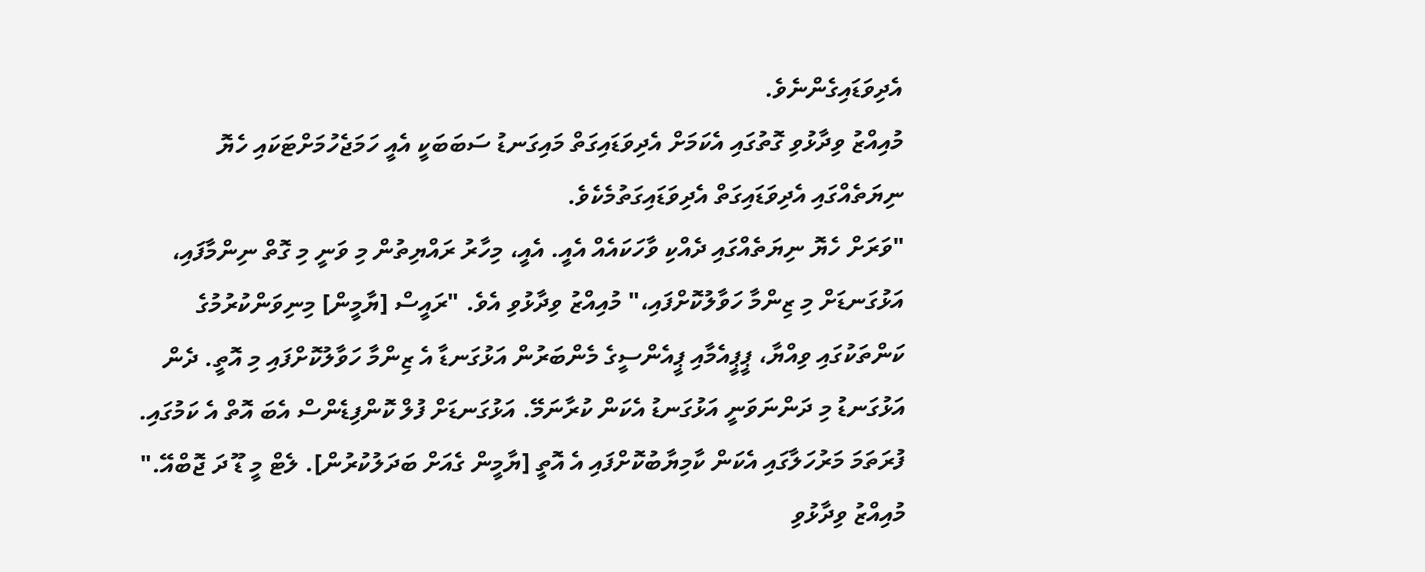އެދިވަޑައިގެންނެވެ.
މުއިއްޒު ވިދާޅުވި ގޮތުގައި އެކަމަށް އެދިވަޑައިގަތް މައިގަނޑު ސަބަބަކީ އެއީ ހަމަޖެހުމަށްޓަކައި ހެޔޮ ނިޔަތެއްގައި އެދިވަޑައިގަތް އެދިވަޑައިގަތުމެކެވެ.
"ވަރަށް ހެޔޮ ނިޔަތެއްގައި ދެއްކި ވާހަކައެއް އެއީ. އެއީ، މިހާރު ރައްޔިތުން މި ވަނީ މި ގޮތް ނިންމާފައި، އަޅުގަނޑަށް މި ޒިންމާ ހަވާލުކޮށްފައި،" މުއިއްޒު ވިދާޅުވި އެވެ. "ރައީސް [ޔާމީން] މިނިވަންކުރުމުގެ ކަންތަކުގައި ވިއްޔާ، ޕީޕީއެމާއި ޕީއެންސީގެ މެންބަރުން އަޅުގަނޑާ އެ ޒިންމާ ހަވާލުކޮށްފައި މި އޮތީ. ދެން އަޅުގަނޑު މި ދަންނަވަނީ އަޅުގަނޑު އެކަން ކުރާނަމޭ. އަޅުގަނޑަށް ފުލް ކޮންފިޑެންސް އެބަ އޮތް އެ ކަމުގައި. ފުރަތަމަ މަރުހަލާގައި އެކަން ކާމިޔާބުކޮށްފައި އެ އޮތީ [ޔާމީން ގެއަށް ބަދަލުކުރުން]. ލެޓް މީ ޑޫ ދަ ޖޮބްއޭ."
މުއިއްޒު ވިދާޅުވި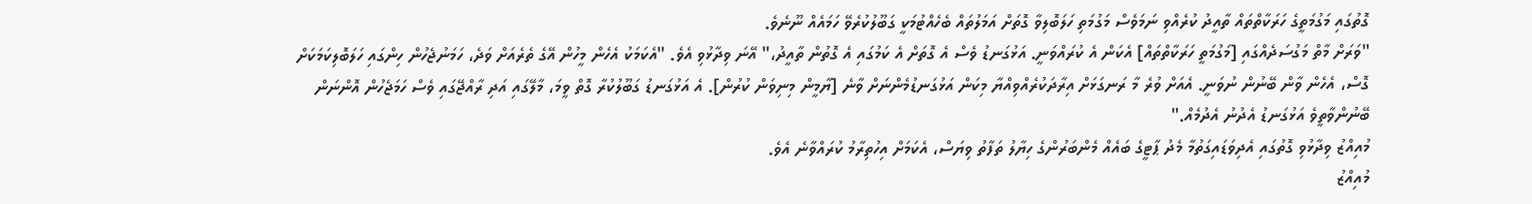ގޮތުގައި މަގުމަތީގެ ހަރަކާތްތައް ތާއީދު ކުރެއްވި ނަމަވެސް މަގުމަތި ހަލަބޮލިވާ ގޮތަށް އަމަލުތައް ބެހެއްޓުމަކީ ގަބޫލުކުރެވޭ ހަމައެއް ނޫނެވެ.
"ވަރަށް މާތް މަގުސަދެއްގައި [މަގުމަތީ ހަރަކާތްތައް] އެކަން އެ ކުރައްވަނީ. އަޅުގަނޑު ވެސް އެ ގޮތަށް އެ ކަމުގައި އެ ގޮތުން ތާއީދު،" އޭނަ ވިދާޅުވި އެވެ. "އެކަމަކު އެހެން މީހުން އޭގެ ތެރެއަށް ވަދެ، ހަމަނުޖެހުން ހިންގައި ހަލަބޮލިކަމަކަށް ގޮސް، އެހެން ވާން ބޭނުން ނުވަނީ. އެއަށް ވުރެ މާ ރަނގަޅަށް އިރާދަކުރެއްވިއްޔާ މިކަން އަޅުގަނޑުމެންނަށް ވާނެ [ޔާމީން މިނިވަން ކުރުން]. އެ އަޅުގަނޑު ގަބޫލުކުރާ ގޮތް ވީމަ، މާލޭގައި އަދި ރާއްޖޭގައި ވެސް ހަމަޖެހުން އޮންނަން ބޭނުންވާތީވެ އަޅުގަނޑު އެދުނު އެދުމެއް."
މުއިއްޒު ވިދާޅުވި ގޮތުގައި އެދިވަޑައިގަތުމާ މެދު ޕާޓީގެ ބައެއް މެންބަރުންގެ ހިޔާލު ތަފާތު ވިޔަސް، އެކަމަށް އިހުތިރާމު ކުރައްވާނެ އެވެ.
މުއިއްޒު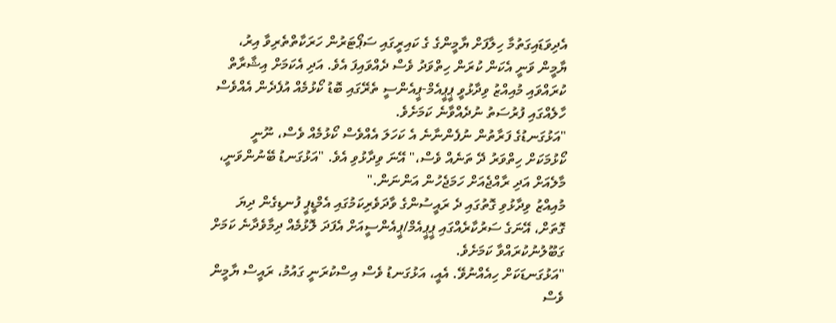އެދިވަޑައިގަތުމާ ހިލާފަށް ޔާމީންގެ ގެ ކައިރީގައި ސަޕޯޓަރުން ހަރަކާތްތެރިވާ އިރު، ޔާމީން ވަނީ އެކަން ކުރަން ހިތްވަދު ވެސް ދެއްވައިފަ އެވެ. އަދި އެކަމަށް އިޝާރާތް ކުރައްވައި މުއިއްޒު ވިދާޅުވީ ޕީޕީއެމް-ޕީއެންސީ ތެރޭގައި ބޮޑު ކޯޅުމެއް އުފެދެން އެއްވެސް ހާލެއްގައި ފުރުސަތު ނުދެއްވާނެ ކަމަށެވެ.
"އަޅުގަނޑުގެ ފަރާތުން ނުފެންނާނެ އެ ކަހަލަ އެއްވެސް ކޯޅުމެއް ވެސް، ނޫނީ ކޯޅުމަކަށް ހިތްވަރު ދޭ ތަނެއް ވެސް،" އޭނަ ވިދާޅުވި އެވެ. "އަޅުގަނޑު ބޭނުންވަނީ، މާލެއަށް އަދި ރާއްޖެއަށް ހަމަޖެހުން އަންނަން."
މުއިއްޒު ވިދާޅުވި ގޮތުގައި ދެ ރައީސުންގެ ވާދަވެރިކަމުގައި އެމްޑީޕީ ފުނޑިގެން ދިޔަ ގޮތަށް، އޭނަގެ ސަރުކާރެއްގައި ޕީޕީއެމް/ޕީއެންސީއަށް އެފަދަ ލޮޅުމެއް ދިމާވެދާނެ ކަމަށް ގަބޫލުނުކުރައްވާ ކަމަށެވެ.
"އަޅުގަނޑަކަށް ހިއެއްނުވޭ. އެއީ، އަޅުގަނޑު ވެސް އިސްކުރަނީ ގައުމު، ރައީސް ޔާމީން ވެސް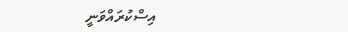އިސްކުރައްވަނީ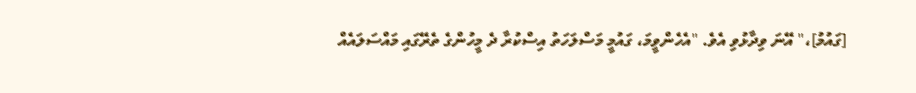[ގައުމު]،" އޭނަ ވިދާޅުވި އެވެ. "އެހެންވީމަ، ގައުމީ މަސްލަހަތު އިސްކުރާ ދެ މީހުންގެ ތެރޭގައި މައްސަލައެއް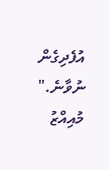އުފެދިގެން ނުވާނެ."
މުއިއްޒު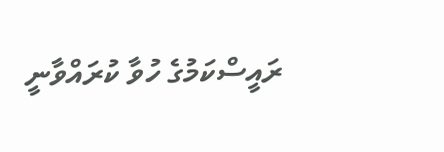ރައީސްކަމުގެ ހުވާ ކުރައްވާނީ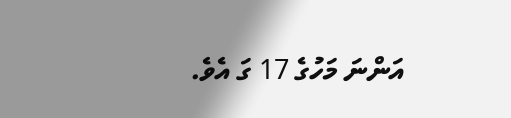އަންނަ މަހުގެ 17 ގަ އެވެ.